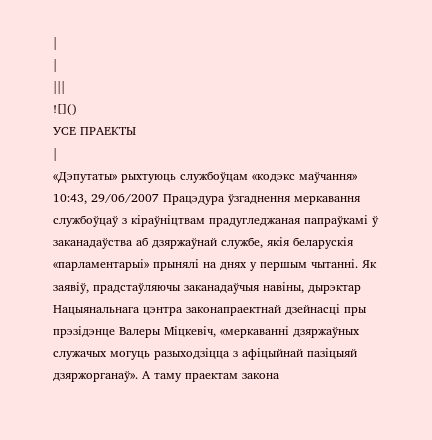|
|
|||
![]()
УСЕ ПРАЕКТЫ
|
«Дэпутаты» рыхтуюць службоўцам «кодэкс маўчання» 10:43, 29/06/2007 Працэдура ўзгаднення меркавання службоўцаў з кіраўніцтвам прадугледжаная папраўкамі ў заканадаўства аб дзяржаўнай службе, якія беларускія «парламентарыі» прынялі на днях у першым чытанні. Як заявіў, прадстаўляючы заканадаўчыя навіны, дырэктар Нацыянальнага цэнтра законапраектнай дзейнасці пры прэзідэнце Валеры Міцкевіч, «меркаванні дзяржаўных служачых могуць разыходзіцца з афіцыйнай пазіцыяй дзяржорганаў». А таму праектам закона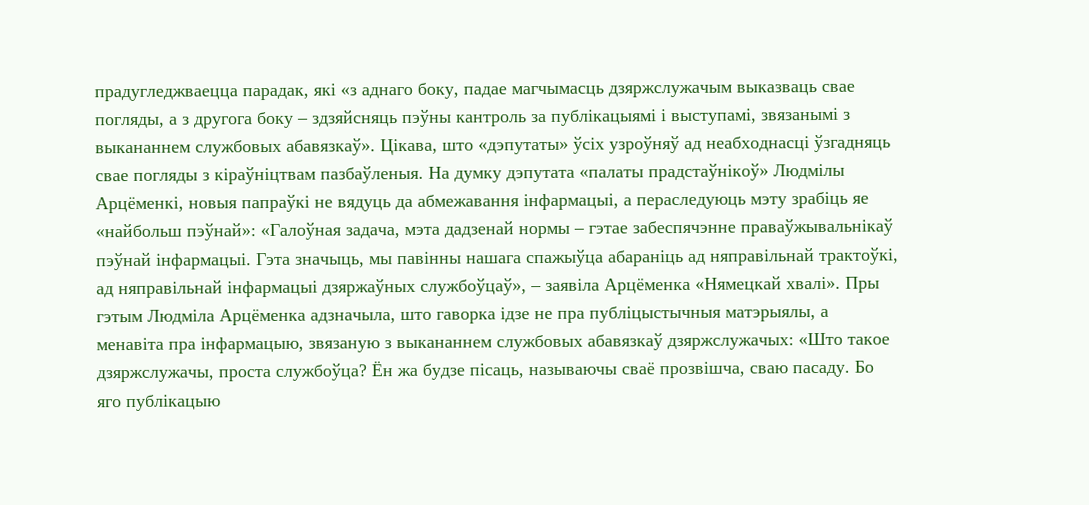прадугледжваецца парадак, які «з аднаго боку, падае магчымасць дзяржслужачым выказваць свае погляды, а з другога боку – здзяйсняць пэўны кантроль за публікацыямі і выступамі, звязанымі з выкананнем службовых абавязкаў». Цікава, што «дэпутаты» ўсіх узроўняў ад неабходнасці ўзгадняць свае погляды з кіраўніцтвам пазбаўленыя. На думку дэпутата «палаты прадстаўнікоў» Людмілы Арцёменкі, новыя папраўкі не вядуць да абмежавання інфармацыі, а пераследуюць мэту зрабіць яе «найбольш пэўнай»: «Галоўная задача, мэта дадзенай нормы – гэтае забеспячэнне праваўжывальнікаў пэўнай інфармацыі. Гэта значыць, мы павінны нашага спажыўца абараніць ад няправільнай трактоўкі, ад няправільнай інфармацыі дзяржаўных службоўцаў», – заявіла Арцёменка «Нямецкай хвалі». Пры гэтым Людміла Арцёменка адзначыла, што гаворка ідзе не пра публіцыстычныя матэрыялы, а менавіта пра інфармацыю, звязаную з выкананнем службовых абавязкаў дзяржслужачых: «Што такое дзяржслужачы, проста службоўца? Ён жа будзе пісаць, называючы сваё прозвішча, сваю пасаду. Бо яго публікацыю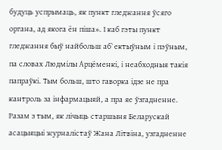будуць успрымаць, як пункт гледжання ўсяго органа, ад якога ён піша». І каб гэты пункт гледжання быў найбольш аб`ектыўным і пэўным, па словах Людмілы Арцёменкі, і неабходныя такія папраўкі. Тым больш, што гаворка ідзе не пра кантроль за інфармацыяй, а пра яе ўзгадненне. Разам з тым, як лічыць старшыня Беларускай асацыяцыі журналістаў Жана Літвіна, узгадненне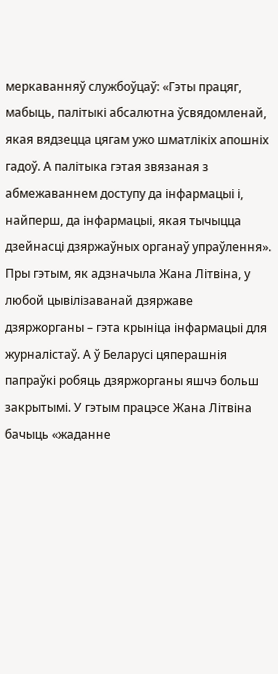меркаванняў службоўцаў: «Гэты працяг, мабыць, палітыкі абсалютна ўсвядомленай, якая вядзецца цягам ужо шматлікіх апошніх гадоў. А палітыка гэтая звязаная з абмежаваннем доступу да інфармацыі і, найперш, да інфармацыі, якая тычыцца дзейнасці дзяржаўных органаў упраўлення». Пры гэтым, як адзначыла Жана Літвіна, у любой цывілізаванай дзяржаве дзяржорганы – гэта крыніца інфармацыі для журналістаў. А ў Беларусі цяперашнія папраўкі робяць дзяржорганы яшчэ больш закрытымі. У гэтым працэсе Жана Літвіна бачыць «жаданне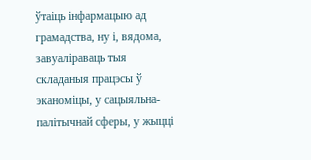ўтаіць інфармацыю ад грамадства, ну і, вядома, завуаліраваць тыя складаныя працэсы ў эканоміцы, у сацыяльна-палітычнай сферы, у жыцці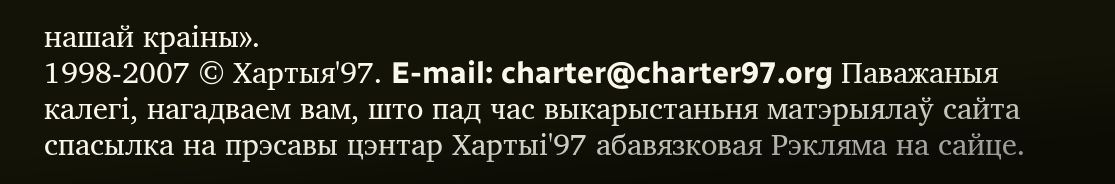нашай краіны».
1998-2007 © Хартыя'97. E-mail: charter@charter97.org Паважаныя кaлегi, нагадваем вам, што пад час выкарыстаньня матэрыялаў сайта спасылка на прэсавы цэнтар Хартыi'97 абавязковая Рэкляма на сайце.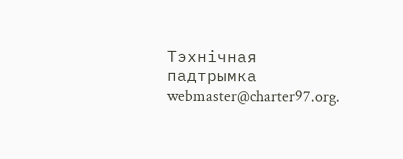Тэхнічная падтрымка webmaster@charter97.org.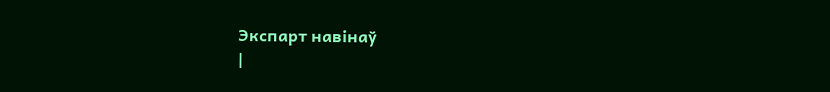Экспарт навiнаў
|